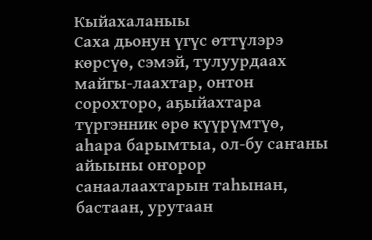Кыйахаланыы
Саха дьонун үгүс өттүлэрэ көрсүө, сэмэй, тулуурдаах майгы-лаахтар, онтон сорохторо, аҕыйахтара түргэнник өрө күүрүмтүө, аһара барымтыа, ол-бу саҥаны айыыны оҥорор санаалаахтарын таһынан, бастаан, урутаан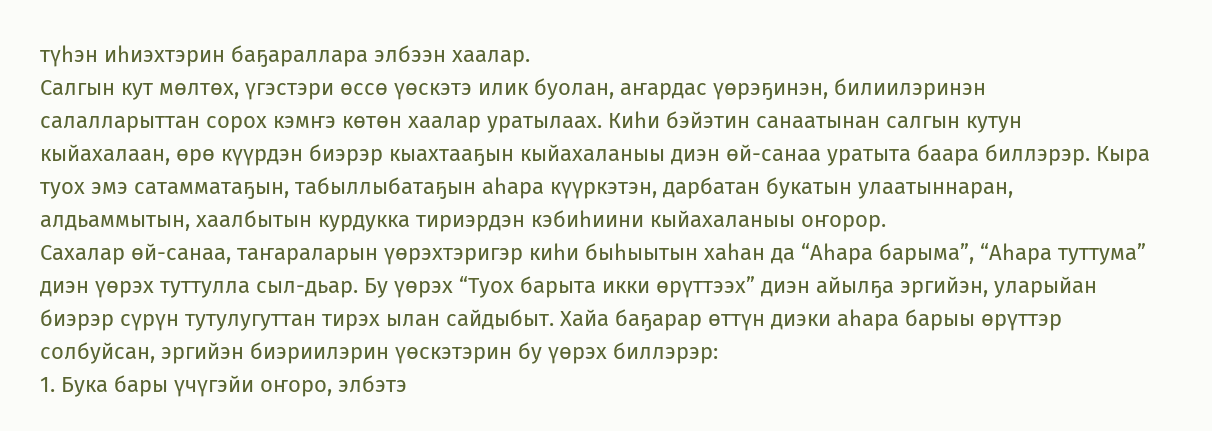түһэн иһиэхтэрин баҕараллара элбээн хаалар.
Салгын кут мөлтөх, үгэстэри өссө үөскэтэ илик буолан, аҥардас үөрэҕинэн, билиилэринэн салалларыттан сорох кэмҥэ көтөн хаалар уратылаах. Киһи бэйэтин санаатынан салгын кутун кыйахалаан, өрө күүрдэн биэрэр кыахтааҕын кыйахаланыы диэн өй-санаа уратыта баара биллэрэр. Кыра туох эмэ сатамматаҕын, табыллыбатаҕын аһара күүркэтэн, дарбатан букатын улаатыннаран, алдьаммытын, хаалбытын курдукка тириэрдэн кэбиһиини кыйахаланыы оҥорор.
Сахалар өй-санаа, таҥараларын үөрэхтэригэр киһи быһыытын хаһан да “Аһара барыма”, “Аһара туттума” диэн үөрэх туттулла сыл-дьар. Бу үөрэх “Туох барыта икки өрүттээх” диэн айылҕа эргийэн, уларыйан биэрэр сүрүн тутулугуттан тирэх ылан сайдыбыт. Хайа баҕарар өттүн диэки аһара барыы өрүттэр солбуйсан, эргийэн биэриилэрин үөскэтэрин бу үөрэх биллэрэр:
1. Бука бары үчүгэйи оҥоро, элбэтэ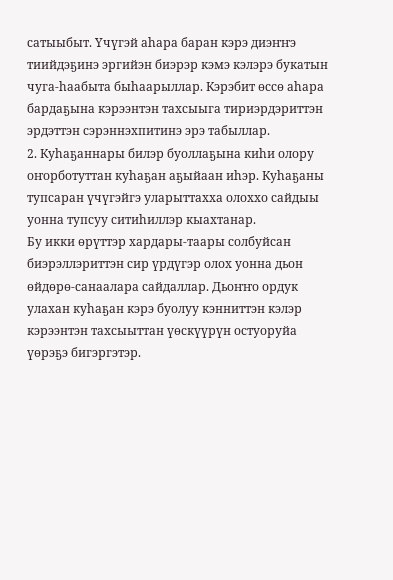сатыыбыт. Үчүгэй аһара баран кэрэ диэҥҥэ тиийдэҕинэ эргийэн биэрэр кэмэ кэлэрэ букатын чуга-һаабыта быһаарыллар. Кэрэбит өссө аһара бардаҕына кэрээнтэн тахсыыга тириэрдэриттэн эрдэттэн сэрэннэхпитинэ эрэ табыллар.
2. Куһаҕаннары билэр буоллаҕына киһи олору оҥорботуттан куһаҕан аҕыйаан иһэр. Куһаҕаны тупсаран үчүгэйгэ уларыттахха олоххо сайдыы уонна тупсуу ситиһиллэр кыахтанар.
Бу икки өрүттэр хардары-таары солбуйсан биэрэллэриттэн сир үрдүгэр олох уонна дьон өйдөрө-санаалара сайдаллар. Дьоҥҥо ордук улахан куһаҕан кэрэ буолуу кэнниттэн кэлэр кэрээнтэн тахсыыттан үөскүүрүн остуоруйа үөрэҕэ бигэргэтэр.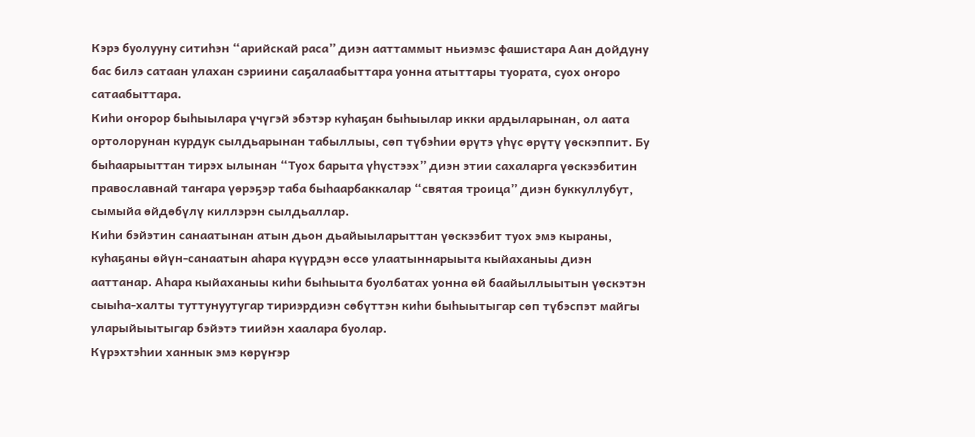Кэрэ буолууну ситиһэн “арийскай раса” диэн ааттаммыт ньиэмэс фашистара Аан дойдуну бас билэ сатаан улахан сэриини саҕалаабыттара уонна атыттары туората, суох оҥоро сатаабыттара.
Киһи оҥорор быһыылара үчүгэй эбэтэр куһаҕан быһыылар икки ардыларынан, ол аата ортолорунан курдук сылдьарынан табыллыы, сөп түбэһии өрүтэ үһүс өрүтү үөскэппит. Бу быһаарыыттан тирэх ылынан “Туох барыта үһүстээх” диэн этии сахаларга үөскээбитин православнай таҥара үөрэҕэр таба быһаарбаккалар “святая троица” диэн буккуллубут, сымыйа өйдөбүлү киллэрэн сылдьаллар.
Киһи бэйэтин санаатынан атын дьон дьайыыларыттан үөскээбит туох эмэ кыраны, куһаҕаны өйүн-санаатын аһара күүрдэн өссө улаатыннарыыта кыйаханыы диэн ааттанар. Аһара кыйаханыы киһи быһыыта буолбатах уонна өй баайыллыытын үөскэтэн сыыһа-халты туттунуутугар тириэрдиэн сөбүттэн киһи быһыытыгар сөп түбэспэт майгы уларыйыытыгар бэйэтэ тиийэн хаалара буолар.
Күрэхтэһии ханнык эмэ көрүҥэр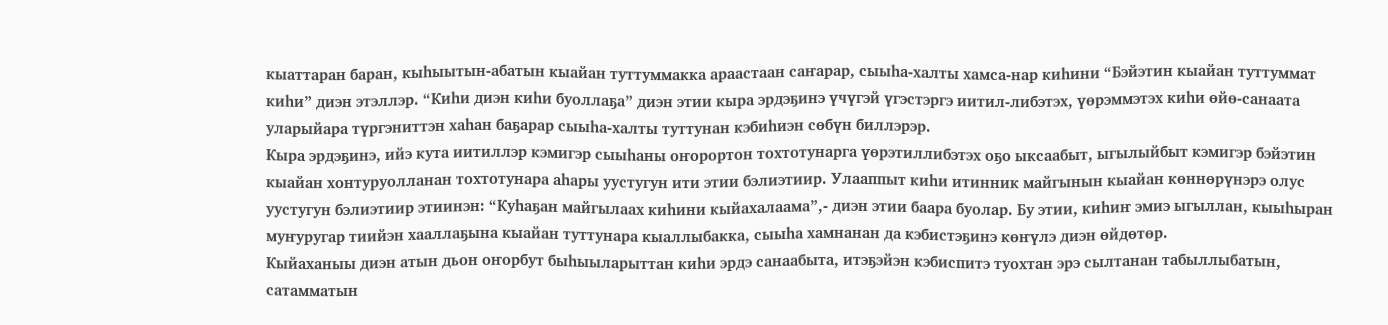кыаттаран баран, кыһыытын-абатын кыайан туттуммакка араастаан саҥарар, сыыһа-халты хамса-нар киһини “Бэйэтин кыайан туттуммат киһи” диэн этэллэр. “Киһи диэн киһи буоллаҕа” диэн этии кыра эрдэҕинэ үчүгэй үгэстэргэ иитил-либэтэх, үөрэммэтэх киһи өйө-санаата уларыйара түргэниттэн хаһан баҕарар сыыһа-халты туттунан кэбиһиэн сөбүн биллэрэр.
Кыра эрдэҕинэ, ийэ кута иитиллэр кэмигэр сыыһаны оҥорортон тохтотунарга үөрэтиллибэтэх оҕо ыксаабыт, ыгылыйбыт кэмигэр бэйэтин кыайан хонтуруолланан тохтотунара аһары уустугун ити этии бэлиэтиир. Улааппыт киһи итинник майгынын кыайан көннөрүнэрэ олус уустугун бэлиэтиир этиинэн: “Куһаҕан майгылаах киһини кыйахалаама”,- диэн этии баара буолар. Бу этии, киһиҥ эмиэ ыгыллан, кыыһыран муҥуругар тиийэн хааллаҕына кыайан туттунара кыаллыбакка, сыыһа хамнанан да кэбистэҕинэ көҥүлэ диэн өйдөтөр.
Кыйаханыы диэн атын дьон оҥорбут быһыыларыттан киһи эрдэ санаабыта, итэҕэйэн кэбиспитэ туохтан эрэ сылтанан табыллыбатын, сатамматын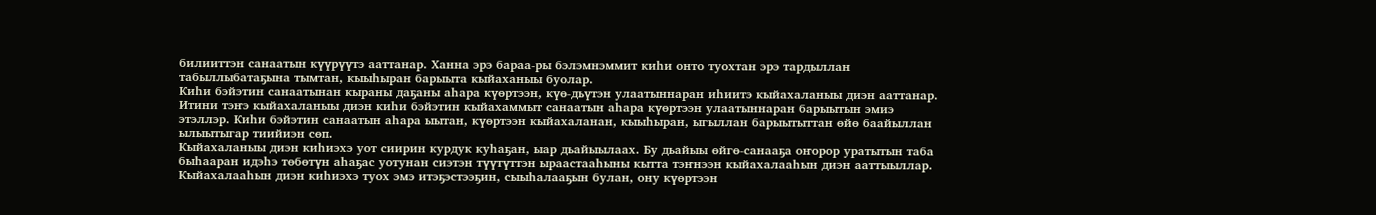билииттэн санаатын күүрүүтэ ааттанар. Ханна эрэ бараа-ры бэлэмнэммит киһи онто туохтан эрэ тардыллан табыллыбатаҕына тымтан, кыыһыран барыыта кыйаханыы буолар.
Киһи бэйэтин санаатынан кыраны даҕаны аһара күөртээн, күө-дьүтэн улаатыннаран иһиитэ кыйахаланыы диэн ааттанар. Итини тэҥэ кыйахаланыы диэн киһи бэйэтин кыйахаммыт санаатын аһара күөртээн улаатыннаран барыытын эмиэ этэллэр. Киһи бэйэтин санаатын аһара ыытан, күөртээн кыйахаланан, кыыһыран, ыгыллан барыытыттан өйө баайыллан ылыытыгар тиийиэн сөп.
Кыйахаланыы диэн киһиэхэ уот сиирин курдук куһаҕан, ыар дьайыылаах. Бу дьайыы өйгө-санааҕа оҥорор уратытын таба быһааран идэһэ төбөтүн аһаҕас уотунан сиэтэн түүтүттэн ыраастааһыны кытта тэҥнээн кыйахалааһын диэн ааттыыллар.
Кыйахалааһын диэн киһиэхэ туох эмэ итэҕэстээҕин, сыыһалааҕын булан, ону күөртээн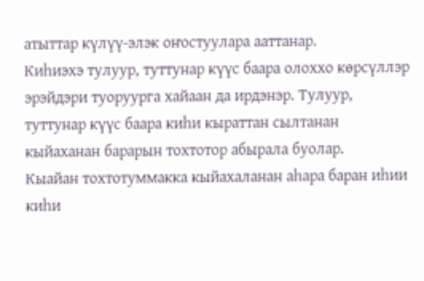атыттар күлүү-элэк оҥостуулара ааттанар.
Киһиэхэ тулуур, туттунар күүс баара олоххо көрсүллэр эрэйдэри туоруурга хайаан да ирдэнэр. Тулуур, туттунар күүс баара киһи кыраттан сылтанан кыйаханан барарын тохтотор абырала буолар.
Кыайан тохтотуммакка кыйахаланан аһара баран иһии киһи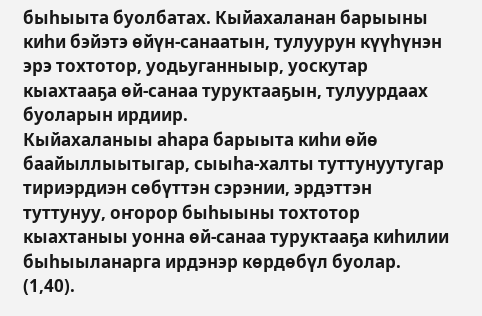быһыыта буолбатах. Кыйахаланан барыыны киһи бэйэтэ өйүн-санаатын, тулуурун күүһүнэн эрэ тохтотор, уодьуганныыр, уоскутар кыахтааҕа өй-санаа туруктааҕын, тулуурдаах буоларын ирдиир.
Кыйахаланыы аһара барыыта киһи өйө баайыллыытыгар, сыыһа-халты туттунуутугар тириэрдиэн сөбүттэн сэрэнии, эрдэттэн туттунуу, оҥорор быһыыны тохтотор кыахтаныы уонна өй-санаа туруктааҕа киһилии быһыыланарга ирдэнэр көрдөбүл буолар. (1,40).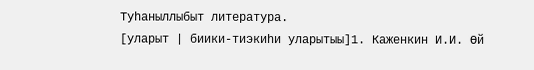Туһаныллыбыт литература.
[уларыт | биики-тиэкиһи уларытыы]1. Каженкин И.И. Өй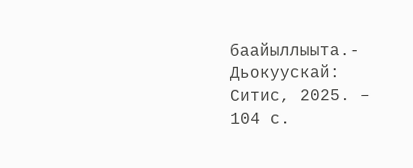баайыллыыта.- Дьокуускай: Ситис, 2025. – 104 с.